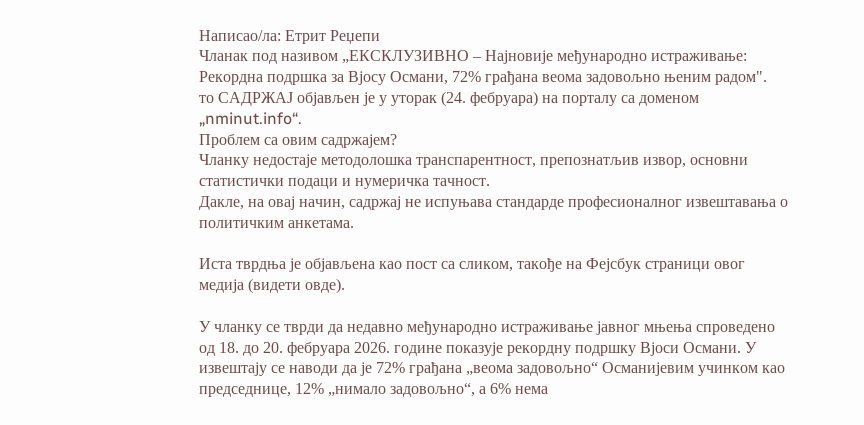Написао/ла: Етрит Реџепи
Чланак под називом „ЕКСКЛУЗИВНО – Најновије међународно истраживање: Рекордна подршка за Вјосу Османи, 72% грађана веома задовољно њеним радом".
то САДРЖАЈ објављен је у уторак (24. фебруара) на порталу са доменом „nminut.info“.
Проблем са овим садржајем?
Чланку недостаје методолошка транспарентност, препознатљив извор, основни статистички подаци и нумеричка тачност.
Дакле, на овај начин, садржај не испуњава стандарде професионалног извештавања о политичким анкетама.

Иста тврдња је објављена као пост са сликом, такође на Фејсбук страници овог медија (видети овде).

У чланку се тврди да недавно међународно истраживање јавног мњења спроведено од 18. до 20. фебруара 2026. године показује рекордну подршку Вјоси Османи. У извештају се наводи да је 72% грађана „веома задовољно“ Османијевим учинком као председнице, 12% „нимало задовољно“, а 6% нема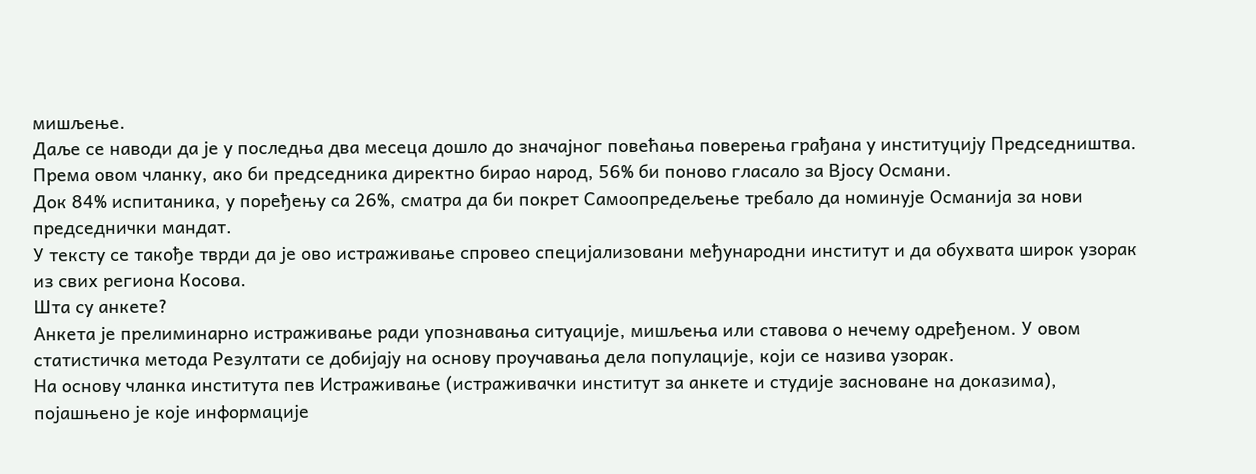мишљење.
Даље се наводи да је у последња два месеца дошло до значајног повећања поверења грађана у институцију Председништва. Према овом чланку, ако би председника директно бирао народ, 56% би поново гласало за Вјосу Османи.
Док 84% испитаника, у поређењу са 26%, сматра да би покрет Самоопредељење требало да номинује Османија за нови председнички мандат.
У тексту се такође тврди да је ово истраживање спровео специјализовани међународни институт и да обухвата широк узорак из свих региона Косова.
Шта су анкете?
Анкета је прелиминарно истраживање ради упознавања ситуације, мишљења или ставова о нечему одређеном. У овом статистичка метода Резултати се добијају на основу проучавања дела популације, који се назива узорак.
На основу чланка института пев Истраживање (истраживачки институт за анкете и студије засноване на доказима), појашњено је које информације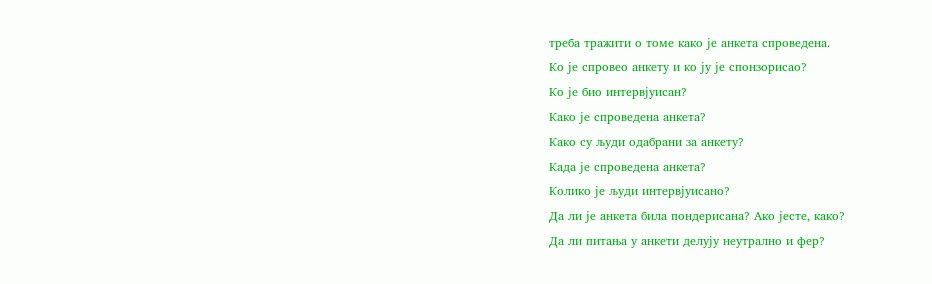треба тражити о томе како је анкета спроведена.
Ко је спровео анкету и ко ју је спонзорисао?
Ко је био интервјуисан?
Како је спроведена анкета?
Како су људи одабрани за анкету?
Када је спроведена анкета?
Колико је људи интервјуисано?
Да ли је анкета била пондерисана? Ако јесте, како?
Да ли питања у анкети делују неутрално и фер?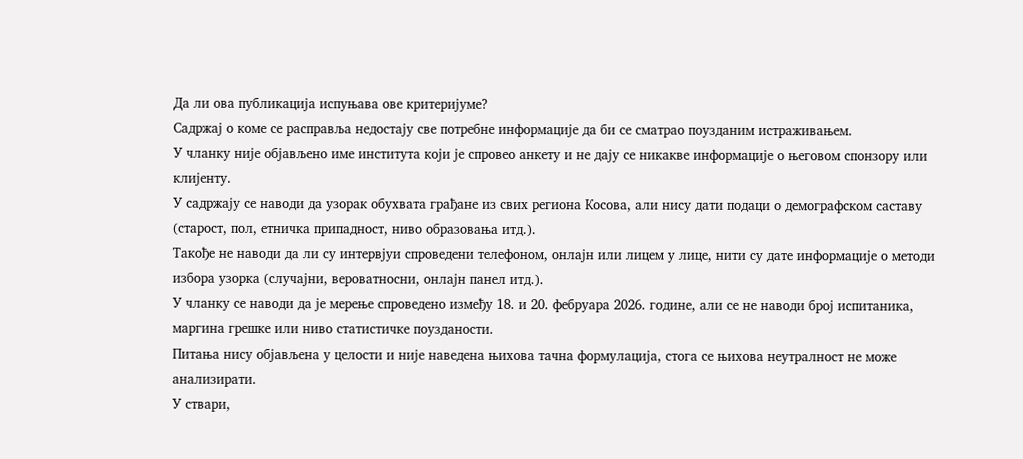Да ли ова публикација испуњава ове критеријуме?
Садржај о коме се расправља недостају све потребне информације да би се сматрао поузданим истраживањем.
У чланку није објављено име института који је спровео анкету и не дају се никакве информације о његовом спонзору или клијенту.
У садржају се наводи да узорак обухвата грађане из свих региона Косова, али нису дати подаци о демографском саставу (старост, пол, етничка припадност, ниво образовања итд.).
Такође не наводи да ли су интервјуи спроведени телефоном, онлајн или лицем у лице, нити су дате информације о методи избора узорка (случајни, вероватносни, онлајн панел итд.).
У чланку се наводи да је мерење спроведено између 18. и 20. фебруара 2026. године, али се не наводи број испитаника, маргина грешке или ниво статистичке поузданости.
Питања нису објављена у целости и није наведена њихова тачна формулација, стога се њихова неутралност не може анализирати.
У ствари,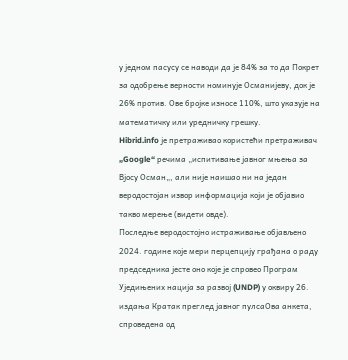у једном пасусу се наводи да је 84% за то да Покрет за одобрење верности номинује Османијеву, док је 26% против. Ове бројке износе 110%, што указује на математичку или уредничку грешку.
Hibrid.info је претраживао користећи претраживач „Google“ речима „испитивање јавног мњења за Вјосу Осман„, али није наишао ни на један веродостојан извор информација који је објавио такво мерење (видети овде).
Последње веродостојно истраживање објављено 2024. године које мери перцепцију грађана о раду председника јесте оно које је спровео Програм Уједињених нација за развој (UNDP) у оквиру 26. издања Кратак преглед јавног пулсаОва анкета, спроведена од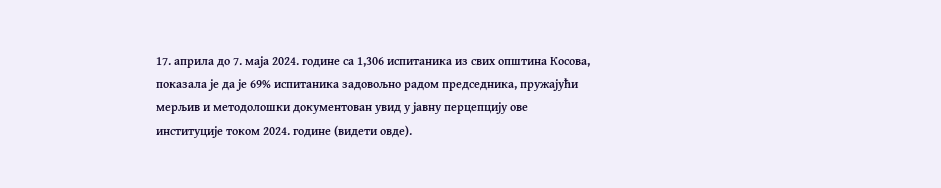17. априла до 7. маја 2024. године са 1,306 испитаника из свих општина Косова, показала је да је 69% испитаника задовољно радом председника, пружајући мерљив и методолошки документован увид у јавну перцепцију ове институције током 2024. године (видети овде).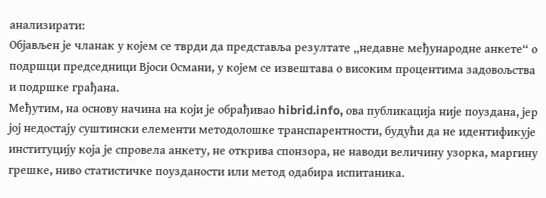анализирати:
Објављен је чланак у којем се тврди да представља резултате „недавне међународне анкете“ о подршци председници Вјоси Османи, у којем се извештава о високим процентима задовољства и подршке грађана.
Међутим, на основу начина на који је обрађивао hibrid.info, ова публикација није поуздана, јер јој недостају суштински елементи методолошке транспарентности, будући да не идентификује институцију која је спровела анкету, не открива спонзора, не наводи величину узорка, маргину грешке, ниво статистичке поузданости или метод одабира испитаника.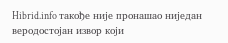Hibrid.info такође није пронашао ниједан веродостојан извор који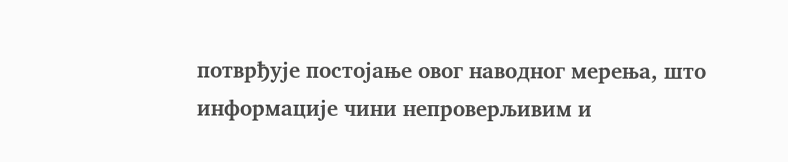потврђује постојање овог наводног мерења, што информације чини непроверљивим и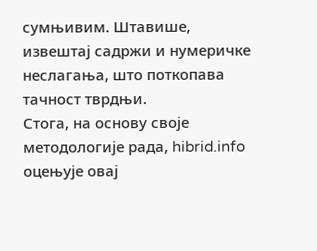сумњивим. Штавише, извештај садржи и нумеричке неслагања, што поткопава тачност тврдњи.
Стога, на основу своје методологије рада, hibrid.info оцењује овај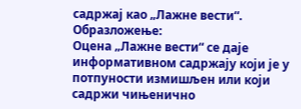садржај као „Лажне вести“.
Образложење:
Оцена „Лажне вести“ се даје информативном садржају који је у потпуности измишљен или који садржи чињенично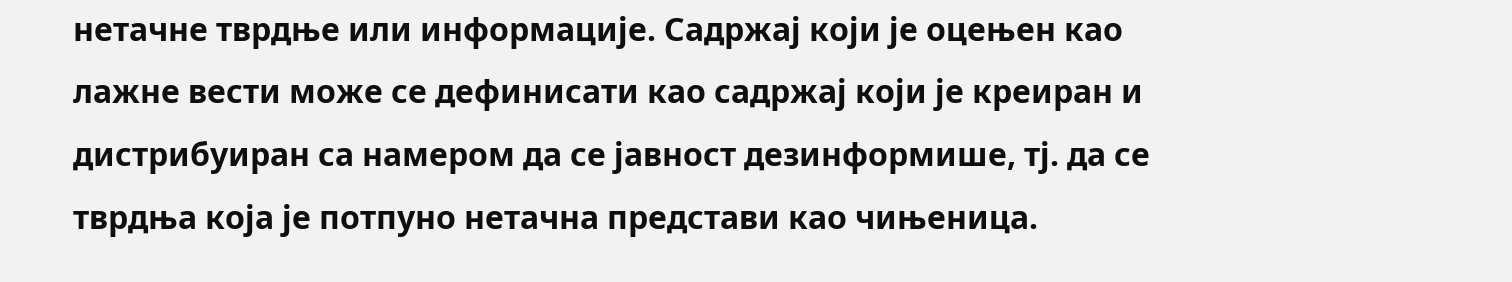нетачне тврдње или информације. Садржај који је оцењен као лажне вести може се дефинисати као садржај који је креиран и дистрибуиран са намером да се јавност дезинформише, тј. да се тврдња која је потпуно нетачна представи као чињеница.